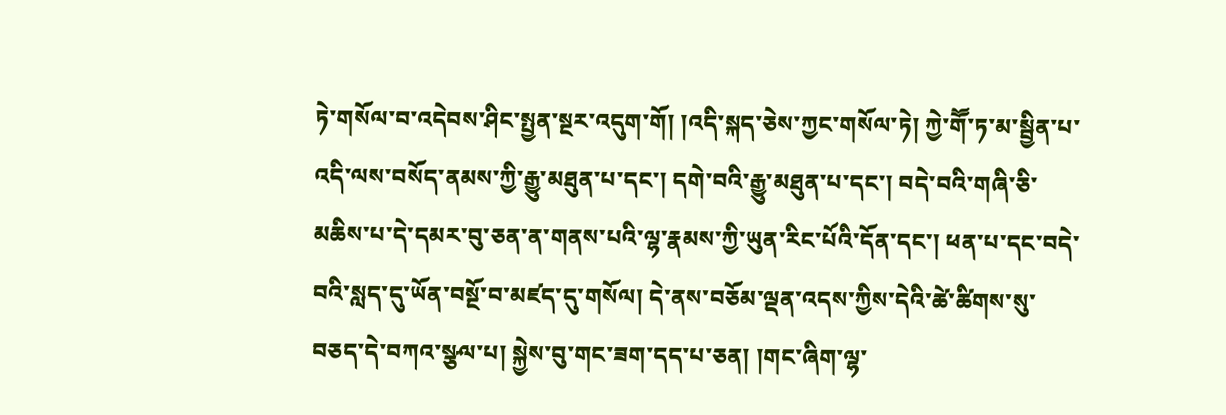ཏེ་གསོལ་བ་འདེབས་ཤིང་སྤྱན་སྔར་འདུག་གོ། །འདི་སྐད་ཅེས་ཀྱང་གསོལ་ཏེ། ཀྱེ་གཽ་ཏ་མ་སྦྱིན་པ་འདི་ལས་བསོད་ནམས་ཀྱི་རྒྱུ་མཐུན་པ་དང་། དགེ་བའི་རྒྱུ་མཐུན་པ་དང་། བདེ་བའི་གཞི་ཅི་མཆིས་པ་དེ་དམར་བུ་ཅན་ན་གནས་པའི་ལྷ་རྣམས་ཀྱི་ཡུན་རིང་པོའི་དོན་དང་། ཕན་པ་དང་བདེ་བའི་སླད་དུ་ཡོན་བསྔོ་བ་མཛད་དུ་གསོལ། དེ་ནས་བཅོམ་ལྡན་འདས་ཀྱིས་དེའི་ཚེ་ཚིགས་སུ་བཅད་དེ་བཀའ་སྩལ་པ། སྐྱེས་བུ་གང་ཟག་དད་པ་ཅན། །གང་ཞིག་ལྷ་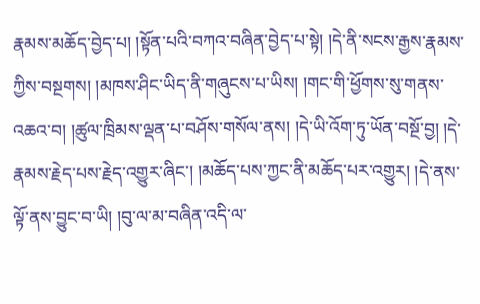རྣམས་མཆོད་བྱེད་པ། །སྟོན་པའི་བཀའ་བཞིན་བྱེད་པ་སྟེ། །དེ་ནི་སངས་རྒྱས་རྣམས་ཀྱིས་བསྔགས། །མཁས་ཤིང་ཡིད་ནི་གཞུངས་པ་ཡིས། །གང་གི་ཕྱོགས་སུ་གནས་འཆའ་བ། །ཚུལ་ཁྲིམས་ལྡན་པ་བཤོས་གསོལ་ནས། །དེ་ཡི་འོག་ཏུ་ཡོན་བསྔོ་བྱ། །དེ་རྣམས་རྗེད་པས་རྗེད་འགྱུར་ཞིང་། །མཆོད་པས་ཀྱང་ནི་མཆོད་པར་འགྱུར། །དེ་ནས་ལྟོ་ནས་བྱུང་བ་ཡི། །བུ་ལ་མ་བཞིན་འདི་ལ་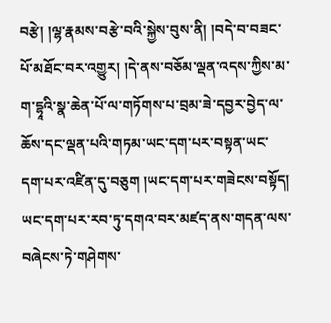བརྩེ། །ལྷ་རྣམས་བརྩེ་བའི་སྐྱེས་བུས་ནི། །བདེ་བ་བཟང་པོ་མཐོང་བར་འགྱུར། །དེ་ནས་བཅོམ་ལྡན་འདས་ཀྱིས་མ་ག་དྷཱའི་སྣ་ཆེན་པོ་ལ་གཏོགས་པ་བྲམ་ཟེ་དབྱར་བྱེད་ལ་ཆོས་དང་ལྡན་པའི་གཏམ་ཡང་དག་པར་བསྟན་ཡང་དག་པར་འཛིན་དུ་བཅུག །ཡང་དག་པར་གཟེངས་བསྟོད། ཡང་དག་པར་རབ་ཏུ་དགའ་བར་མཛད་ནས་གདན་ལས་བཞེངས་ཏེ་གཤེགས་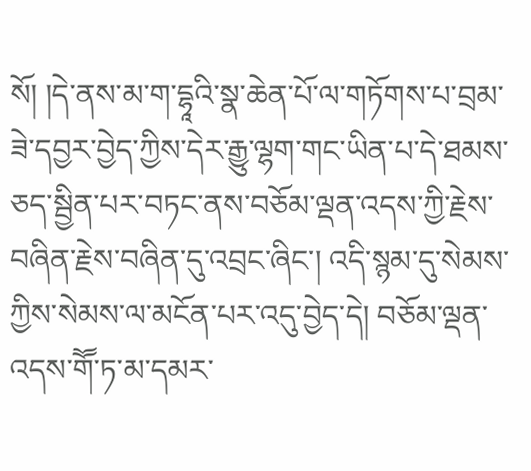སོ། །དེ་ནས་མ་ག་དྷཱའི་སྣ་ཆེན་པོ་ལ་གཏོགས་པ་བྲམ་ཟེ་དབྱར་བྱེད་ཀྱིས་དེར་རྒྱུ་ལྷག་གང་ཡིན་པ་དེ་ཐམས་ཅད་སྦྱིན་པར་བཏང་ནས་བཅོམ་ལྡན་འདས་ཀྱི་རྗེས་བཞིན་རྗེས་བཞིན་དུ་འབྲང་ཞིང་། འདི་སྙམ་དུ་སེམས་ཀྱིས་སེམས་ལ་མངོན་པར་འདུ་བྱེད་དེ། བཅོམ་ལྡན་འདས་གཽ་ཏ་མ་དམར་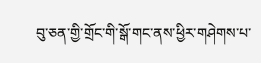བུ་ཅན་གྱི་གྲོང་གི་སྒོ་གང་ནས་ཕྱིར་གཤེགས་པ་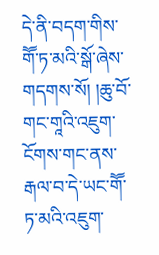དེ་ནི་བདག་གིས་གཽ་ཏ་མའི་སྒོ་ཞེས་གདགས་སོ། །ཆུ་བོ་གང་གཱའི་འཇུག་ངོགས་གང་ནས་རྒལ་བ་དེ་ཡང་གཽ་ཏ་མའི་འཇུག་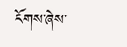ངོགས་ཞེས་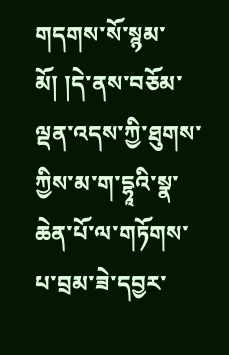གདགས་སོ་སྙམ་མོ། །དེ་ནས་བཅོམ་ལྡན་འདས་ཀྱི་ཐུགས་ཀྱིས་མ་ག་དྷཱའི་སྣ་ཆེན་པོ་ལ་གཏོགས་པ་བྲམ་ཟེ་དབྱར་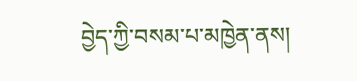བྱེད་ཀྱི་བསམ་པ་མཁྱེན་ནས།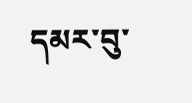དམར་བུ་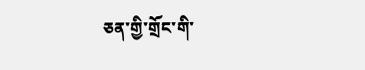ཅན་གྱི་གྲོང་གི་